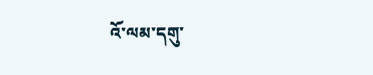འོ་ལམ་དགུ་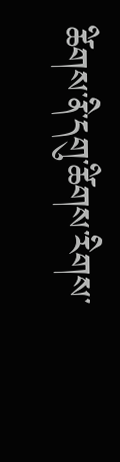ཚིགས་ནི་དགུ་ཚིགས་རིགས་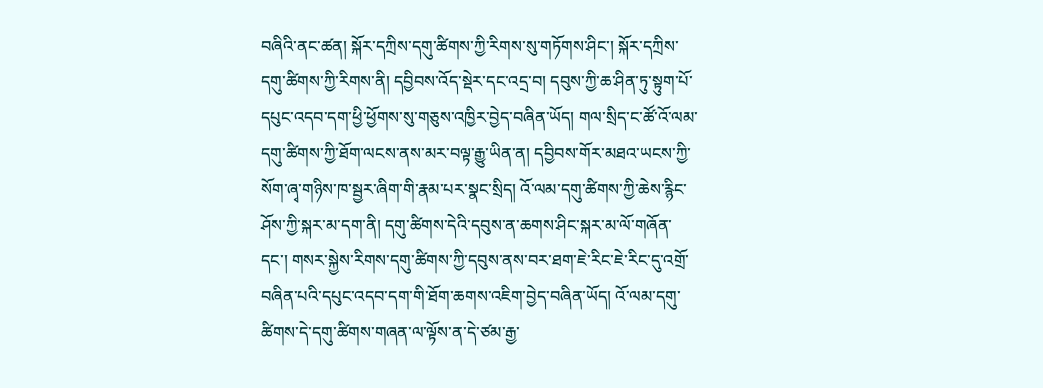བཞིའི་ནང་ཚན། སྐོར་དཀྲིས་དགུ་ཚིགས་ཀྱི་རིགས་སུ་གཏོགས་ཤིང་། སྐོར་དཀྲིས་དགུ་ཚིགས་ཀྱི་རིགས་ནི། དབྱིབས་འོད་སྡེར་དང་འདྲ་བ། དབུས་ཀྱི་ཆ་ཤིན་ཏུ་སྟུག་པོ་དཔུང་འདབ་དག་ཕྱི་ཕྱོགས་སུ་གཅུས་འཁྱིར་བྱེད་བཞིན་ཡོད། གལ་སྲིད་ང་ཚོ་འོ་ལམ་དགུ་ཚིགས་ཀྱི་ཐོག་ལངས་ནས་མར་བལྟ་རྒྱུ་ཡིན་ན། དབྱིབས་གོར་མཐའ་ཡངས་ཀྱི་སོག་ཞྭ་གཉིས་ཁ་སྦྱར་ཞིག་གི་རྣམ་པར་སྣང་སྲིད། འོ་ལམ་དགུ་ཚིགས་ཀྱི་ཆེས་རྙིང་ཤོས་ཀྱི་སྐར་མ་དག་ནི། དགུ་ཚིགས་དེའི་དབུས་ན་ཆགས་ཤིང་སྐར་མ་ལོ་གཞོན་དང་། གསར་སྐྱེས་རིགས་དགུ་ཚིགས་ཀྱི་དབུས་ནས་བར་ཐག་ཇེ་རིང་ཇེ་རིང་དུ་འགྲོ་བཞིན་པའི་དཔུང་འདབ་དག་གི་ཐོག་ཆགས་འཇིག་བྱེད་བཞིན་ཡོད། འོ་ལམ་དགུ་ཚིགས་དེ་དགུ་ཚིགས་གཞན་ལ་ལྟོས་ན་དེ་ཙམ་རྒྱ་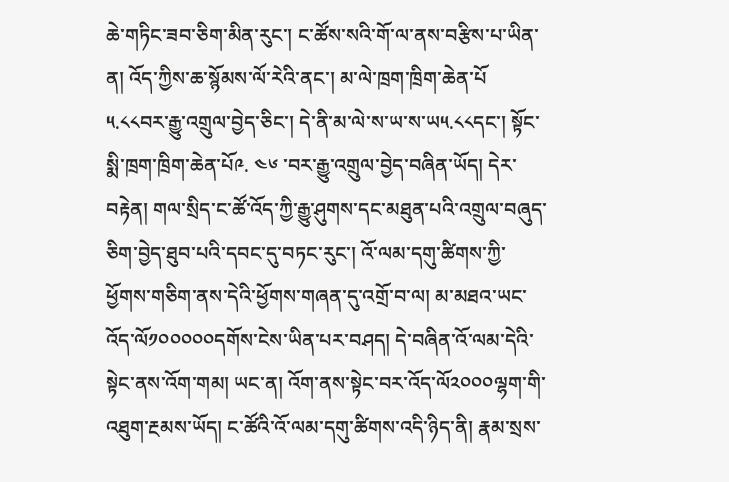ཆེ་གཏིང་ཟབ་ཅིག་མིན་རུང་། ང་ཚོས་སའི་གོ་ལ་ནས་བརྩིས་པ་ཡིན་ན། འོད་ཀྱིས་ཆ་སྙོམས་ལོ་རེའི་ནང་། མ་ལེ་ཁྲག་ཁྲིག་ཆེན་པོ ༥.༨༨བར་རྒྱུ་འགྲུལ་བྱེད་ཅིང་། དེ་ནི་མ་ལེ་ས་ཡ་ས་ཡ༥.༨༨དང་། སྟོང་སྨི་ཁྲག་ཁྲིག་ཆེན་པོ༩. ༤༦ ་བར་རྒྱུ་འགྲུལ་བྱེད་བཞིན་ཡོད། དེར་བརྟེན། གལ་སྲིད་ང་ཚོ་འོད་ཀྱི་རྒྱུ་ཤུགས་དང་མཐུན་པའི་འགྲུལ་བཞུད་ཅིག་བྱེད་ཐུབ་པའི་དབང་དུ་བཏང་རུང་། འོ་ལམ་དགུ་ཚིགས་ཀྱི་ཕྱོགས་གཅིག་ནས་དེའི་ཕྱོགས་གཞན་དུ་འགྲོ་བ་ལ། མ་མཐའ་ཡང་འོད་ལོ༡༠༠༠༠༠དགོས་ངེས་ཡིན་པར་བཤད། དེ་བཞིན་འོ་ལམ་དེའི་སྟེང་ནས་འོག་གམ། ཡང་ན། འོག་ནས་སྟེང་བར་འོད་ལོ༢༠༠༠ལྷག་གི་འཐུག་རྔམས་ཡོད། ང་ཚོའི་འོ་ལམ་དགུ་ཚིགས་འདི་ཉིད་ནི། རྣམ་སྲས་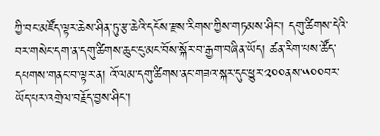ཀྱི་བང་མཛོད་ལྟར་ཆེས་ཤིན་ཏུ་རྩ་ཆེའི་དངོས་རྫས་རིགས་ཀྱིས་གཏམས་ཤིང་། དགུ་ཚིགས་དེའི་བར་གསེང་དག་ན་དགུ་ཚིགས་ཆུང་ངུ་མང་བོས་སྐོར་བ་རྒྱག་བཞིན་ཡོད། ཚན་རིག་པས་ཚོད་དཔགས་གནང་བ་ལྟར་ན། འོ་ལམ་དགུ་ཚིགས་ནང་གཟའ་སྐར་དུང་ཕྱུར་༢༠༠ནས་༥༠༠བར་ཡོད་པར་འགྲེལ་བརྗོད་བྱས་ཤིང་།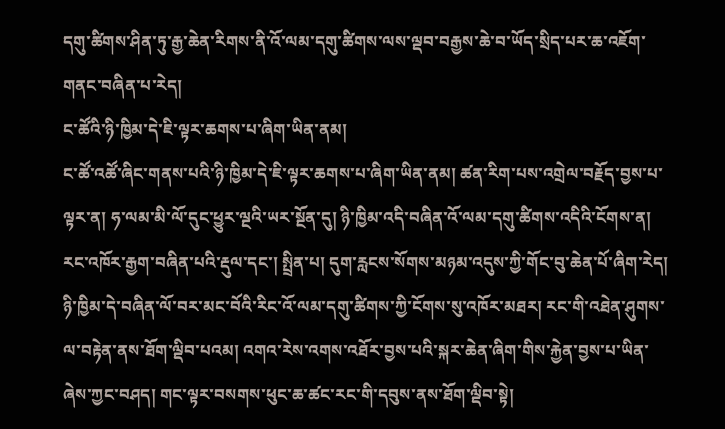དགུ་ཚིགས་ཤིན་ཏུ་རྒྱ་ཆེན་རིགས་ནི་འོ་ལམ་དགུ་ཚིགས་ལས་ལྡབ་བརྒྱས་ཆེ་བ་ཡོད་སྲིད་པར་ཆ་འཇོག་གནང་བཞིན་པ་རེད།
ང་ཚོའི་ཉི་ཁྱིམ་དེ་ཇི་ལྟར་ཆགས་པ་ཞིག་ཡིན་ནམ།
ང་ཚོ་འཚོ་ཞིང་གནས་པའི་ཉི་ཁྱིམ་དེ་ཇི་ལྟར་ཆགས་པ་ཞིག་ཡིན་ནམ། ཚན་རིག་པས་འགྲེལ་བརྗོད་བྱས་པ་ལྟར་ན། ཧ་ལམ་མི་ལོ་དུང་ཕྱུར་ལྔའི་ཡར་སྔོན་དུ། ཉི་ཁྱིམ་འདི་བཞིན་འོ་ལམ་དགུ་ཚིགས་འདིའི་ངོགས་ན། རང་འཁོར་རྒྱག་བཞིན་པའི་རྡུལ་དང་། སྤྲིན་པ། དུག་རླངས་སོགས་མཉམ་འདུས་ཀྱི་གོང་བུ་ཆེན་པོ་ཞིག་རེད། ཉི་ཁྱིམ་དེ་བཞིན་ལོ་བར་མང་བོའི་རིང་འོ་ལམ་དགུ་ཚིགས་ཀྱི་ངོགས་སུ་འཁོར་མཐར། རང་གི་འཐེན་ཤུགས་ལ་བརྟེན་ནས་ཐོག་ལྡིབ་པའམ། འགའ་རེས་འགས་འཐོར་བྱས་པའི་སྐར་ཆེན་ཞིག་གིས་རྐྱེན་བྱས་པ་ཡིན་ཞེས་ཀྱང་བཤད། གང་ལྟར་བསགས་ཕུང་ཆ་ཚང་རང་གི་དབུས་ནས་ཐོག་ལྡིབ་སྟེ།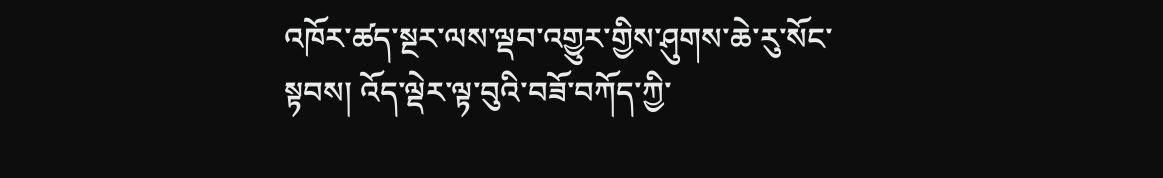འཁོར་ཚད་སྔར་ལས་ལྡབ་འགྱུར་གྱིས་ཤུགས་ཆེ་རུ་སོང་སྟབས། འོད་ལྡེར་ལྟ་བུའི་བཟོ་བཀོད་ཀྱི་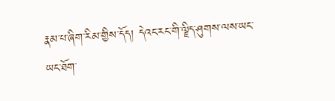རྣམ་པ་ཞིག་རིམ་གྱིས་དོད། དེའང་རང་གི་ལྗིད་ཤུགས་ལས་ཡང་ཡང་ཐོག་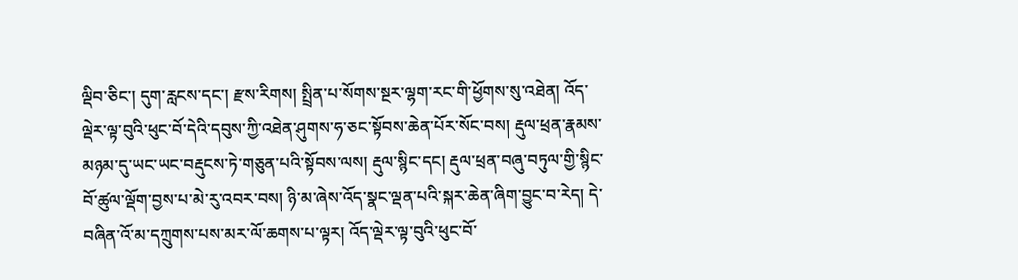ལྡིབ་ཅིང་། དུག་རླངས་དང་། རྫས་རིགས། སྤྲིན་པ་སོགས་སྔར་ལྷག་རང་གི་ཕྱོགས་སུ་འཐེན། འོད་ལྡེར་ལྟ་བུའི་ཕུང་བོ་དེའི་དབུས་ཀྱི་འཐེན་ཤུགས་ཧ་ཅང་སྟོབས་ཆེན་པོར་སོང་བས། རྡུལ་ཕྲན་རྣམས་མཉམ་དུ་ཡང་ཡང་བརྡུངས་ཏེ་གཅུན་པའི་སྟོབས་ལས། རྡུལ་སྙིང་དང། རྡུལ་ཕྲན་བཞུ་བཏུལ་གྱི་སྙིང་བོ་ཚུལ་ལྡོག་བྱས་པ་མེ་རུ་འབར་བས། ཉི་མ་ཞེས་འོད་སྣང་ལྡན་པའི་སྐར་ཆེན་ཞིག་བྱུང་བ་རེད། དེ་བཞིན་འོ་མ་དཀྲུགས་པས་མར་ལོ་ཆགས་པ་ལྟར། འོད་ལྡེར་ལྟ་བུའི་ཕུང་བོ་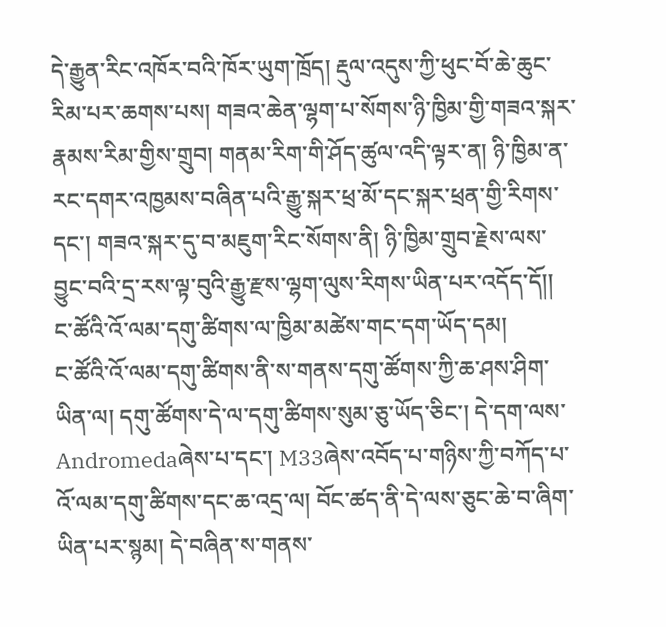དེ་རྒྱུན་རིང་འཁོར་བའི་ཁོར་ཡུག་ཁྲོད། རྡུལ་འདུས་ཀྱི་ཕུང་བོ་ཆེ་ཆུང་རིམ་པར་ཆགས་པས། གཟའ་ཆེན་ལྷག་པ་སོགས་ཉི་ཁྱིམ་གྱི་གཟའ་སྐར་རྣམས་རིམ་གྱིས་གྲུབ། གནམ་རིག་གི་ཤོད་ཚུལ་འདི་ལྟར་ན། ཉི་ཁྱིམ་ན་རང་དགར་འཁྱམས་བཞིན་པའི་རྒྱུ་སྐར་ཕྲ་མོ་དང་སྐར་ཕྲན་གྱི་རིགས་དང་། གཟའ་སྐར་དུ་བ་མཇུག་རིང་སོགས་ནི། ཉི་ཁྱིམ་གྲུབ་རྗེས་ལས་བྱུང་བའི་དྲ་རས་ལྟ་བུའི་རྒྱུ་རྫས་ལྷག་ལུས་རིགས་ཡིན་པར་འདོད་དོ།།
ང་ཚོའི་འོ་ལམ་དགུ་ཚིགས་ལ་ཁྱིམ་མཚེས་གང་དག་ཡོད་དམ།
ང་ཚོའི་འོ་ལམ་དགུ་ཚིགས་ནི་ས་གནས་དགུ་ཚོགས་ཀྱི་ཆ་ཤས་ཤིག་ཡིན་ལ། དགུ་ཚོགས་དེ་ལ་དགུ་ཚིགས་སུམ་ཅུ་ཡོད་ཅིང་། དེ་དག་ལས་Andromedaཞེས་པ་དང་། M33ཞེས་འབོད་པ་གཉིས་ཀྱི་བཀོད་པ་འོ་ལམ་དགུ་ཚིགས་དང་ཆ་འདྲ་ལ། བོང་ཚད་ནི་དེ་ལས་ཅུང་ཆེ་བ་ཞིག་ཡིན་པར་སྙམ། དེ་བཞིན་ས་གནས་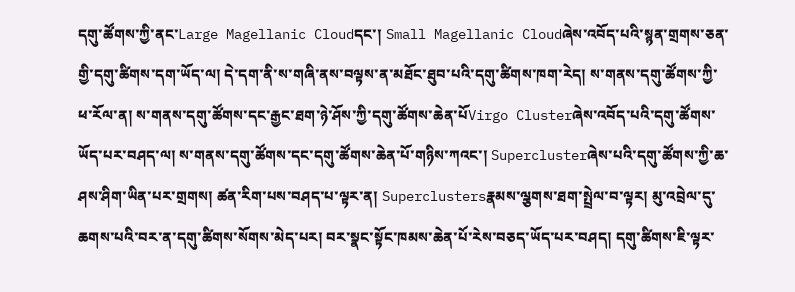དགུ་ཚོགས་ཀྱི་ནང་Large Magellanic Cloudདང་། Small Magellanic Cloudཞེས་འབོད་པའི་སྙན་གྲགས་ཅན་གྱི་དགུ་ཚིགས་དག་ཡོད་ལ། དེ་དག་ནི་ས་གཞི་ནས་བལྟས་ན་མཐོང་ཐུབ་པའི་དགུ་ཚིགས་ཁག་རེད། ས་གནས་དགུ་ཚོགས་ཀྱི་ཕ་རོལ་ན། ས་གནས་དགུ་ཚོགས་དང་རྒྱང་ཐག་ཉེ་ཤོས་ཀྱི་དགུ་ཚོགས་ཆེན་པོVirgo Clusterཞེས་འབོད་པའི་དགུ་ཚོགས་ཡོད་པར་བཤད་ལ། ས་གནས་དགུ་ཚོགས་དང་དགུ་ཚོགས་ཆེན་པོ་གཉིས་ཀའང་། Superclusterཞེས་པའི་དགུ་ཚོགས་ཀྱི་ཆ་ཤས་ཤིག་ཡིན་པར་གྲགས། ཚན་རིག་པས་བཤད་པ་ལྟར་ན། Superclustersརྣམས་ལྕགས་ཐག་སྤྲེལ་བ་ལྟར། མུ་འབྲེལ་དུ་ཆགས་པའི་བར་ན་དགུ་ཚིགས་སོགས་མེད་པར། བར་སྣང་སྟོང་ཁམས་ཆེན་པོ་རེས་བཅད་ཡོད་པར་བཤད། དགུ་ཚིགས་ཇི་ལྟར་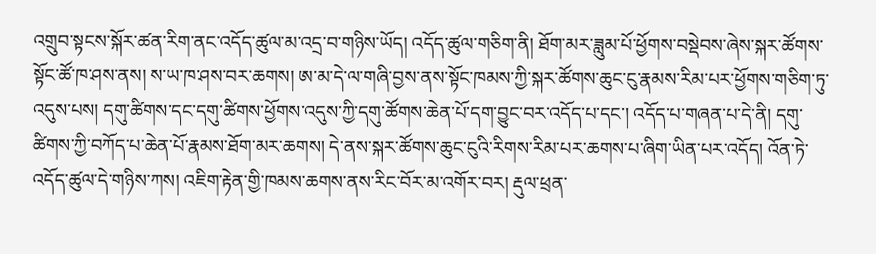འགྲུབ་སྟངས་སྐོར་ཚན་རིག་ནང་འདོད་ཚུལ་མ་འདྲ་བ་གཉིས་ཡོད། འདོད་ཚུལ་གཅིག་ནི། ཐོག་མར་ཟླུམ་པོ་ཕྱོགས་བསྡེབས་ཞེས་སྐར་ཚོགས་སྟོང་ཚོ་ཁ་ཤས་ནས། ས་ཡ་ཁ་ཤས་བར་ཆགས། ཨ་མ་དེ་ལ་གཞི་བྱས་ནས་སྟོང་ཁམས་ཀྱི་སྐར་ཚོགས་ཆུང་ངུ་རྣམས་རིམ་པར་ཕྱོགས་གཅིག་ཏུ་འདུས་པས། དགུ་ཚིགས་དང་དགུ་ཚིགས་ཕྱོགས་འདུས་ཀྱི་དགུ་ཚོགས་ཆེན་པོ་དག་བྱུང་བར་འདོད་པ་དང་། འདོད་པ་གཞན་པ་དེ་ནི། དགུ་ཚིགས་ཀྱི་བཀོད་པ་ཆེན་པོ་རྣམས་ཐོག་མར་ཆགས། དེ་ནས་སྐར་ཚོགས་ཆུང་ངུའི་རིགས་རིམ་པར་ཆགས་པ་ཞིག་ཡིན་པར་འདོད། འོན་ཏེ་འདོད་ཚུལ་དེ་གཉིས་ཀས། འཇིག་རྟེན་གྱི་ཁམས་ཆགས་ནས་རིང་བོར་མ་འགོར་བར། རྡུལ་ཕྲན་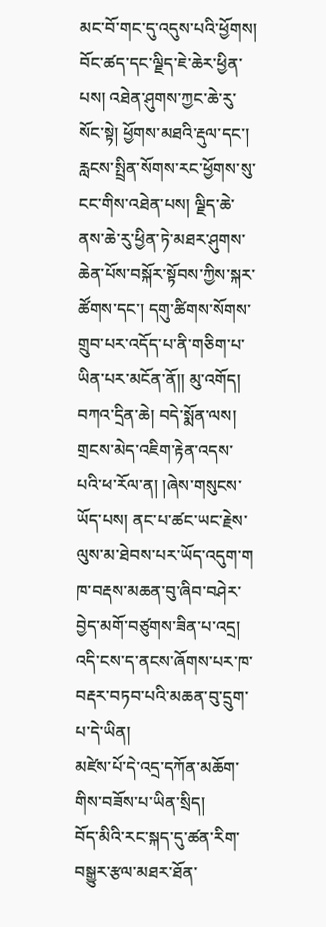མང་བོ་གང་དུ་འདུས་པའི་ཕྱོགས། བོང་ཚད་དང་ལྗིད་ཇེ་ཆེར་ཕྱིན་པས། འཐེན་ཤུགས་ཀྱང་ཆེ་རུ་སོང་སྟེ། ཕྱོགས་མཐའི་རྡུལ་དང་། རླངས་སྤྲིན་སོགས་རང་ཕྱོགས་སུ་ངང་གིས་འཐེན་པས། ལྗིད་ཆེ་ནས་ཆེ་རུ་ཕྱིན་ཏེ་མཐར་ཤུགས་ཆེན་པོས་བསྐོར་སྟོབས་ཀྱིས་སྐར་ཚོགས་དང་། དགུ་ཚིགས་སོགས་གྲུབ་པར་འདོད་པ་ནི་གཅིག་པ་ཡིན་པར་མངོན་ནོ།། མུ་འགོད།
བཀའ་དྲིན་ཆེ། བདེ་སྨོན་ལས། གྲངས་མེད་འཇིག་རྟེན་འདས་པའི་ཕ་རོལ་ན། །ཞེས་གསུངས་ཡོད་པས། ནང་པ་ཚང་ཡང་རྗེས་ལུས་མ་ཐེབས་པར་ཡོད་འདུག་ག
ཁ་བརྡས་མཆན་བུ་ཞིབ་བཤེར་བྱེད་མགོ་བཙུགས་ཟིན་པ་འདྲ། འདི་ངས་ད་ནངས་ཞོགས་པར་ཁ་བརྡར་བཏབ་པའི་མཆན་བུ་དྲུག་པ་དེ་ཡིན།
མཛེས་པོ་དེ་འདྲ་དཀོན་མཆོག་གིས་བཟོས་པ་ཡིན་སྲིད།
བོད་མིའི་རང་སྐད་དུ་ཚན་རིག་བསྒྱུར་རྩལ་མཐར་ཐོན་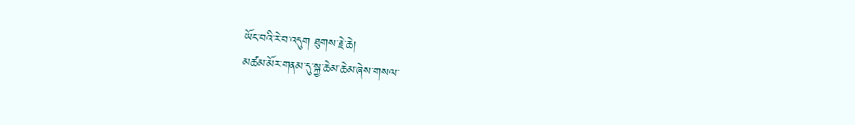ཡོང་བའི་རེ་བ་འདུག ཐུགས་རྗེ་ཆེ།
མཚམ་མོར་གནམ་དུ་སྐྱ་ཆེམ་ཆེམ་ཞེས་གསལ་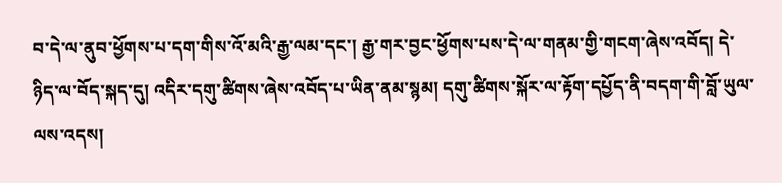བ་དེ་ལ་ནུབ་ཕྱོགས་པ་དག་གིས་འོ་མའི་རྒྱ་ལམ་དང་། རྒྱ་གར་བྱང་ཕྱོགས་པས་དེ་ལ་གནམ་གྱི་གངག་ཞེས་འབོད། དེ་ཉིད་ལ་བོད་སྐད་དུ། འདིར་དགུ་ཚིགས་ཞེས་འབོད་པ་ཡིན་ནམ་སྙམ། དགུ་ཚིགས་སྐོར་ལ་རྟོག་དཔྱོད་ནི་བདག་གི་བློ་ཡུལ་ལས་འདས།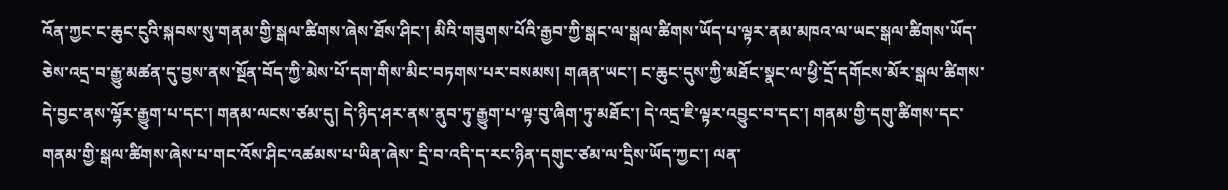འོན་ཀྱང་ང་ཆུང་ངུའི་སྐབས་སུ་གནམ་གྱི་སྒལ་ཚིགས་ཞེས་ཐོས་ཤིང་། མིའི་གཟུགས་པོའི་རྒྱབ་ཀྱི་སྒང་ལ་སྒལ་ཚིགས་ཡོད་པ་ལྟར་ནམ་མཁའ་ལ་ཡང་སྒལ་ཚིགས་ཡོད་ཅེས་འདྲ་བ་རྒྱུ་མཚན་དུ་བྱས་ནས་སྔོན་བོད་ཀྱི་མེས་པོ་དག་གིས་མིང་བཏགས་པར་བསམས། གཞན་ཡང་། ང་ཆུང་དུས་ཀྱི་མཐོང་སྣང་ལ་ཕྱི་དྲོ་དགོངས་མོར་སྒལ་ཚིགས་དེ་བྱང་ནས་ལྷོར་རྒྱུག་པ་དང་། གནམ་ལངས་ཙམ་དུ། དེ་ཉིད་ཤར་ནས་ནུབ་ཏུ་རྒྱུག་པ་ལྟ་བུ་ཞིག་ཏུ་མཐོང་། དེ་འདྲ་ཇི་ལྟར་འབྱུང་བ་དང་། གནམ་གྱི་དགུ་ཚིགས་དང་གནམ་གྱི་སྒལ་ཚིགས་ཞེས་པ་གང་འོས་ཤིང་འཚམས་པ་ཡིན་ཞེས་ དྲི་བ་འདི་ད་རང་ཉིན་དགུང་ཙམ་ལ་དྲིས་ཡོད་ཀྱང་། ལན་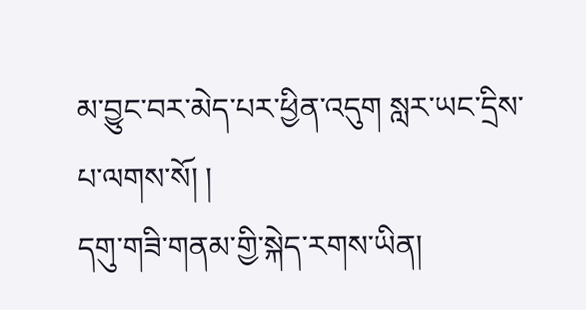མ་བྱུང་བར་མེད་པར་ཕྱིན་འདུག སླར་ཡང་དྲིས་པ་ལགས་སོ། །
དགུ་གཟི་གནམ་གྱི་སྐེད་རགས་ཡིན།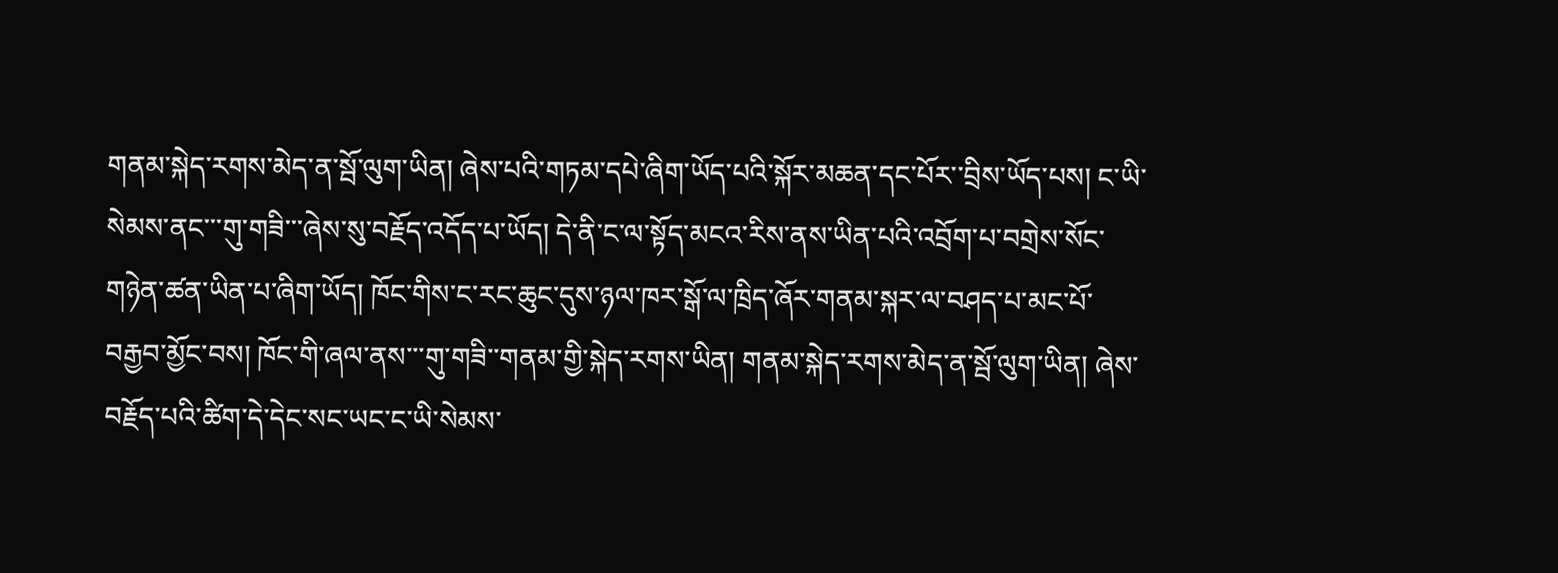གནམ་སྐེད་རགས་མེད་ན་སྦོ་ལུག་ཡིན། ཞེས་པའི་གཏམ་དཔེ་ཞིག་ཡོད་པའི་སྐོར་མཆན་དང་པོར་་བྲིས་ཡོད་པས། ང་ཡི་སེམས་ནང་་་གུ་གཟི་་་ཞེས་སུ་བརྗོད་འདོད་པ་ཡོད། དེ་ནི་ང་ལ་སྟོད་མངའ་རིས་ནས་ཡིན་པའི་འབྲོག་པ་བགྲེས་སོང་གཉེན་ཚན་ཡིན་པ་ཞིག་ཡོད། ཁོང་གིས་ང་རང་ཆུང་དུས་ཉལ་ཁར་སྒོ་ལ་ཁྲིད་ཞོར་གནམ་སྐར་ལ་བཤད་པ་མང་པོ་བརྒྱབ་མྱོང་བས། ཁོང་གི་ཞལ་ནས་་་གུ་གཟི་་གནམ་གྱི་སྐེད་རགས་ཡིན། གནམ་སྐེད་རགས་མེད་ན་སྦོ་ལུག་ཡིན། ཞེས་བརྗོད་པའི་ཚིག་དེ་དེང་སང་ཡང་ང་ཡི་སེམས་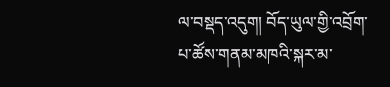ལ་བསྡད་འདུག། བོད་ཡུལ་གྱི་འབྲོག་པ་ཚོས་གནམ་མཁའི་སྐར་མ་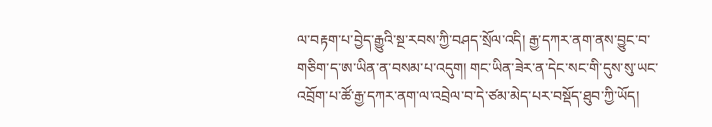ལ་བརྟག་པ་བྱེད་རྒྱུའི་སྔ་རབས་ཀྱི་བཤད་སྲོལ་འདི། རྒྱ་དཀར་ནག་ནས་བྱུང་བ་གཅིག་ད་ཨ་ཡིན་ན་བསམ་པ་འདུག། གང་ཡིན་ཟེར་ན་དེང་སང་གི་དུས་སུ་ཡང་འབྲོག་པ་ཚོ་རྒྱ་དཀར་ནག་ལ་འབྲེལ་བ་དེ་ཙམ་མེད་པར་བསྡོད་ཐུབ་ཀྱི་ཡོད།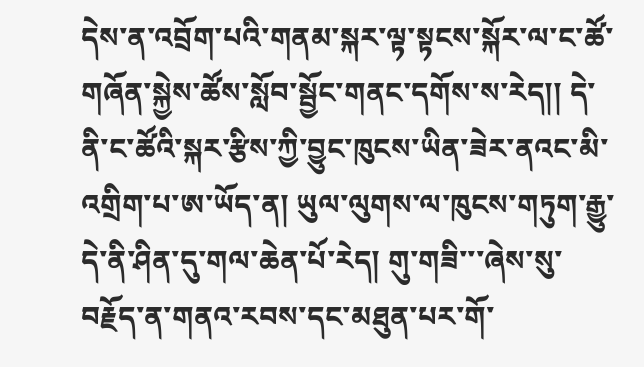དེས་ན་འབྲོག་པའི་གནམ་སྐར་ལྟ་སྟངས་སྐོར་ལ་ང་ཚོ་གཞོན་སྐྱེས་ཚོས་སློབ་སྦྱོང་གནང་དགོས་ས་རེད།། དེ་ནི་ང་ཚོའི་སྐར་རྩིས་ཀྱི་བྱུང་ཁུངས་ཡིན་ཟེར་ནའང་མི་འགྲིག་པ་ཨ་ཡོད་ན། ཡུལ་ལུགས་ལ་ཁུངས་གཏུག་རྒྱུ་དེ་ནི་ཤིན་དུ་གལ་ཆེན་པོ་རེད། གུ་གཟི་་་ཞེས་སུ་བརྗོད་ན་གནའ་རབས་དང་མཐུན་པར་གོ་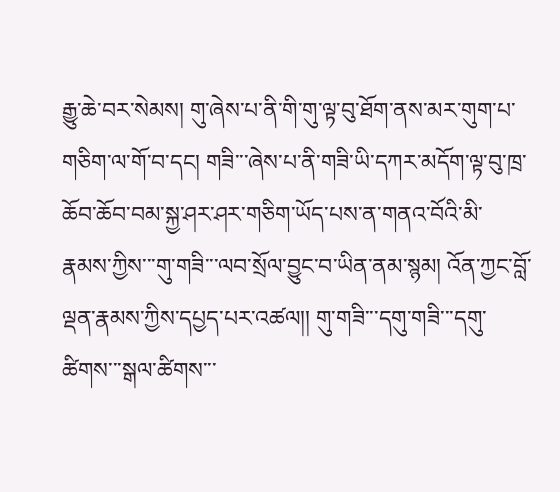རྒྱུ་ཆེ་བར་སེམས། གུ་ཞེས་པ་ནི་གི་གུ་ལྟ་བུ་ཐོག་ནས་མར་གུག་པ་གཅིག་ལ་གོ་བ་དང། གཟི་་་ཞེས་པ་ནི་གཟི་ཡི་དཀར་མདོག་ལྟ་བུ་ཁྲ་ཆོབ་ཆོབ་བམ་སྐྱ་ཤར་ཤར་གཅིག་ཡོད་པས་ན་གནའ་བོའི་མི་རྣམས་ཀྱིས་་་གུ་གཟི་་་ལབ་སྲོལ་བྱུང་བ་ཡིན་ནམ་སྙམ། འོན་ཀྱང་བློ་ལྡན་རྣམས་ཀྱིས་དཔྱད་པར་འཚལ།། གུ་གཟི་་་དགུ་གཟི་་་དགུ་ཚིགས་་་སྒལ་ཚིགས་་་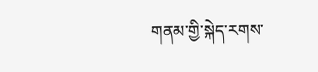གནམ་གྱི་སྐེད་རགས་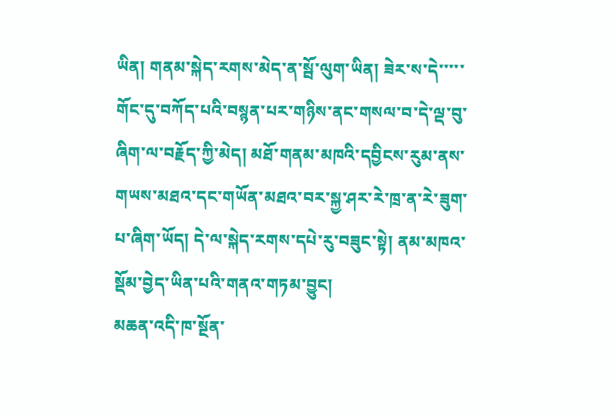ཡིན། གནམ་སྐེད་རགས་མེད་ན་སྦོ་ལུག་ཡིན། ཟེར་ས་དེ་་་་་གོང་དུ་བཀོད་པའི་བསྙན་པར་གཉིས་ནང་གསལ་བ་དེ་ལྡ་བུ་ཞིག་ལ་བརྗོད་ཀྱི་མེད། མཐོ་གནམ་མཁའི་དབྱིངས་རུམ་ནས་གཡས་མཐའ་དང་གཡོན་མཐའ་བར་སྐྱ་ཤར་རེ་ཁྲ་ན་རེ་ཟུག་པ་ཞིག་ཡོད། དེ་ལ་སྐེད་རགས་དཔེ་རུ་བཟུང་སྟེ། ནམ་མཁའ་སྡོམ་བྱེད་ཡིན་པའི་གནའ་གཏམ་བྱུང།
མཆན་འདི་ཁ་སྔོན་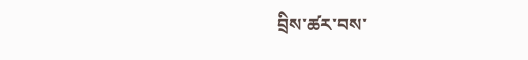བྲིས་ཚར་བས་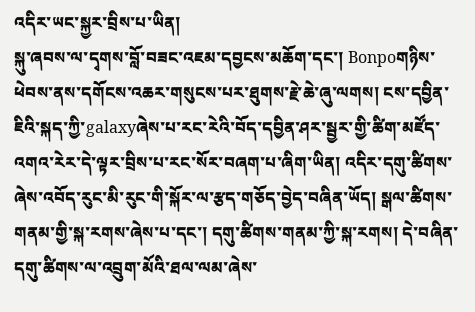འདིར་ཡང་སྐྱར་བྲིས་པ་ཡིན།
སྐུ་ཞབས་ལ་དྭགས་བློ་བཟང་འཇམ་དབྱངས་མཆོག་དང་། Bonpoགཉིས་ཕེབས་ནས་དགོངས་འཆར་གསུངས་པར་ཐུགས་རྗེ་ཆེ་ཞུ་ལགས། ངས་དབྱིན་ཇིའི་སྐད་ཀྱི་galaxyཞེས་པ་རང་རེའི་བོད་དབྱིན་ཤར་སྦྱར་གྱི་ཚིག་མཛོད་འགའ་རེར་དེ་ལྟར་བྲིས་པ་རང་སོར་བཞག་པ་ཞིག་ཡིན། འདིར་དགུ་ཚིགས་ཞེས་འབོད་རུང་མི་རུང་གི་སྐོར་ལ་རྩད་གཅོད་བྱེད་བཞིན་ཡོད། སྒལ་ཚིགས་གནམ་གྱི་སྐ་རགས་ཞེས་པ་དང་། དགུ་ཚིགས་གནམ་ཀྱི་སྐ་རགས། དེ་བཞིན་དགུ་ཚིགས་ལ་འབྲུག་མོའི་ཐལ་ལམ་ཞེས་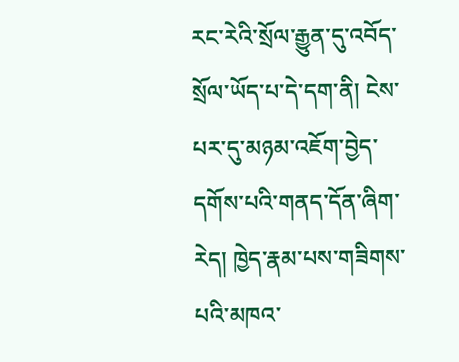རང་རེའི་སྲོལ་རྒྱུན་དུ་འབོད་སྲོལ་ཡོད་པ་དེ་དག་ནི། ངེས་པར་དུ་མཉམ་འཇོག་བྱེད་དགོས་པའི་གནད་དོན་ཞིག་རེད། ཁྱེད་རྣམ་པས་གཟིགས་པའི་མཁའ་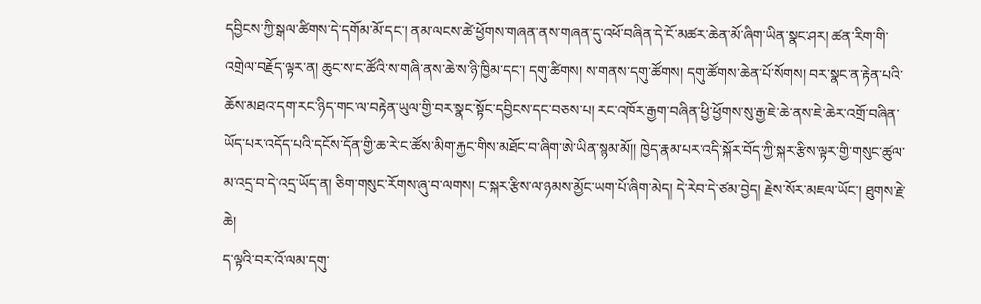དབྱིངས་ཀྱི་སྒལ་ཚིགས་དེ་དགོམ་མོ་དང་། ནམ་ལངས་ཚེ་ཕྱོགས་གཞན་ནས་གཞན་དུ་འཕོ་བཞིན་དེ་ངོ་མཚར་ཆེན་མོ་ཞིག་ཡིན་སྣང་ཤར། ཚན་རིག་གི་འགྲེལ་བརྗོད་ལྟར་ན། ཆུང་ས་ང་ཚོའི་ས་གཞི་ནས་ཆེ་ས་ཉི་ཁྱིམ་དང་། དགུ་ཚིགས། ས་གནས་དགུ་ཚོགས། དགུ་ཚོགས་ཆེན་པོ་སོགས། བར་སྣང་ན་རྟེན་པའི་ཆོས་མཐའ་དག་རང་ཉིད་གང་ལ་བརྟེན་ཡུལ་གྱི་བར་སྣང་སྟོང་དབྱིངས་དང་བཅས་པ། རང་འཁོར་རྒྱག་བཞིན་ཕྱི་ཕྱོགས་སུ་རྒྱ་ཇེ་ཆེ་ནས་ཇེ་ཆེར་འགྲོ་བཞིན་ཡོད་པར་འདོད་པའི་དངོས་དོན་གྱི་ཆ་རེ་ང་ཚོས་མིག་རྐྱང་གིས་མཐོང་བ་ཞིག་ཨེ་ཡིན་སྙམ་མོ།། ཁྱེད་རྣམ་པར་འདི་སྐོར་བོད་ཀྱི་སྐར་རྩིས་ལྟར་གྱི་གསུང་ཚུལ་མ་འདྲ་བ་དེ་འདྲ་ཡོད་ན། ཅིག་གསུང་རོགས་ཞུ་བ་ལགས། ང་སྐར་རྩིས་ལ་ཉམས་མྱོང་ཡག་པོ་ཞིག་མེད། དེ་རེབ་དེ་ཙམ་བྱེད། རྗེས་སོར་མཇལ་ཡོང་། ཐུགས་རྗེ་ཆེ།
ད་ལྟའི་བར་འོ་ལམ་དགུ་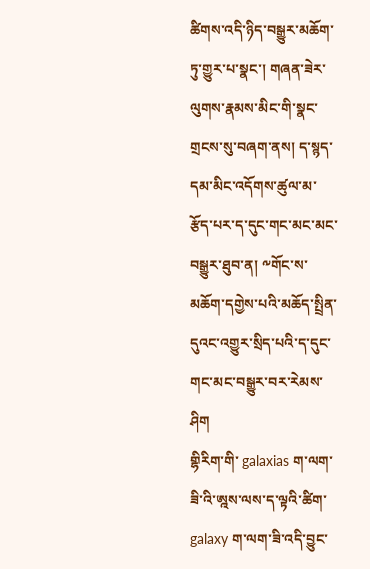ཚིགས་འདི་ཉིད་བསྒྱུར་མཆོག་ཏུ་གྱུར་པ་སྣང་། གཞན་ཟེར་ལུགས་རྣམས་མིང་གི་སྣང་གྲངས་སུ་བཞག་ནས། ད་སྙད་དམ་མིང་འདོགས་ཚུལ་མ་རྩོད་པར་ད་དུང་གང་མང་མང་བསྒྱུར་ཐུབ་ན། ༸གོང་ས་མཆོག་དགྱེས་པའི་མཆོད་སྤྲིན་དུའང་འགྱུར་སྲིད་པའི་ད་དུང་གང་མང་བསྒྱུར་བར་རེམས་ཤིག
གྷིརིག་གི་ galaxias ག་ལག་ཟི་འི་ཨྰས་ལས་ད་ལྟའི་ཚིག་galaxy ག་ལག་ཟི་འདི་བྱུང་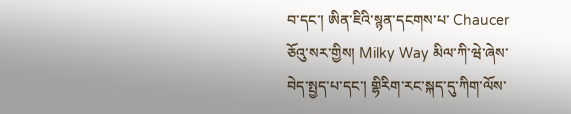བ་དང་། ཨིན་ཇིའི་སྙན་དངགས་པ་ Chaucer ཅོའུ་སར་གྱིས། Milky Way མིལ་ཀི་ཝེ་ཞེས་བེད་སྤྱད་པ་དང་། གྷིརིག་རང་སྐད་དུ་ཀིག་ལོས་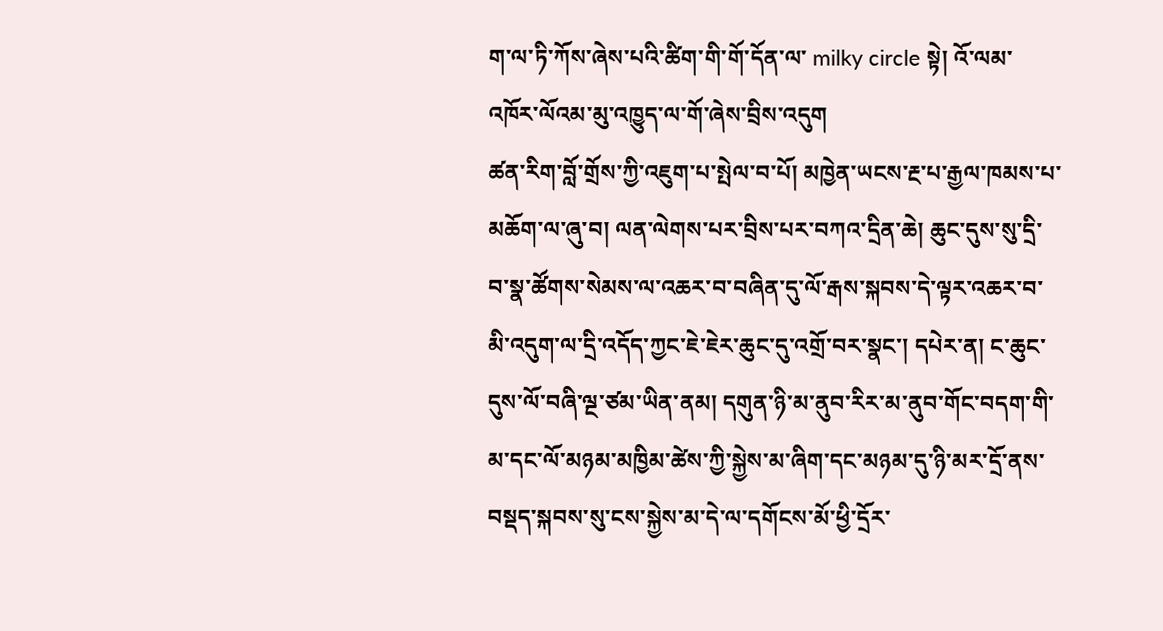ག་ལ་ཏི་ཀོས་ཞེས་པའི་ཚིག་གི་གོ་དོན་ལ་ milky circle སྟེ། འོ་ལམ་འཁོར་ལོའམ་མུ་འཁྱུད་ལ་གོ་ཞེས་བྲིས་འདུག
ཚན་རིག་བློ་གྲོས་ཀྱི་འཇུག་པ་སྤེལ་བ་པོ། མཁྱེན་ཡངས་རྔ་པ་རྒྱལ་ཁམས་པ་མཆོག་ལ་ཞུ་བ། ལན་ལེགས་པར་བྲིས་པར་བཀའ་དྲིན་ཆེ། ཆུང་དུས་སུ་དྲི་བ་སྣ་ཚོགས་སེམས་ལ་འཆར་བ་བཞིན་དུ་ལོ་རྒས་སྐབས་དེ་ལྟར་འཆར་བ་མི་འདུག་ལ་དྲི་འདོད་ཀྱང་ཇེ་ཇེར་ཆུང་དུ་འགྲོ་བར་སྣང་། དཔེར་ན། ང་ཆུང་དུས་ལོ་བཞི་ལྔ་ཙམ་ཡིན་ནམ། དགུན་ཉི་མ་ནུབ་རིར་མ་ནུབ་གོང་བདག་གི་མ་དང་ལོ་མཉམ་མཁྱིམ་ཚེས་ཀྱི་སྐྱེས་མ་ཞིག་དང་མཉམ་དུ་ཉི་མར་དྲོ་ནས་བསྡད་སྐབས་སུ་ངས་སྐྱེས་མ་དེ་ལ་དགོངས་མོ་ཕྱི་དྲོར་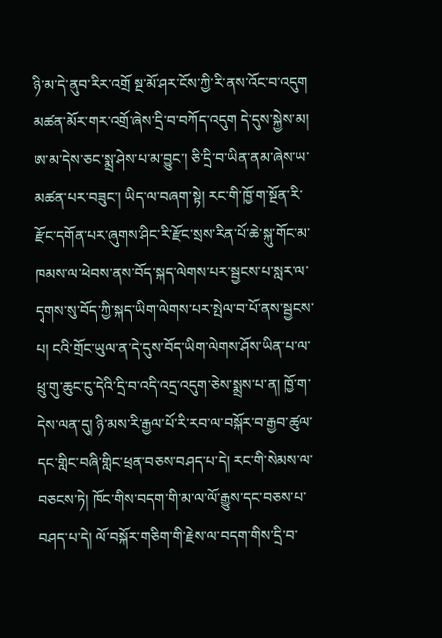ཉི་མ་དེ་ནུབ་རིར་འགྲོ སྔ་མོ་ཤར་ངོས་ཀྱི་རི་ནས་འོང་བ་འདུག མཚན་མོར་གར་འགྲོ་ཞེས་དྲི་བ་བཀོད་འདུག དེ་དུས་སྐྱེས་མ། ཨ་མ་དེས་ཅང་སྨྲ་ཤེས་པ་མ་བྱུང་། ཅི་དྲི་བ་ཡིན་ནམ་ཞེས་ཡ་མཚན་པར་བཟུང་། ཡིད་ལ་བཞག་སྟེ། རང་གི་ཁྱོ་ག་སྔོན་རི་རྫོང་དགོན་པར་ཞུགས་ཤིང་རི་རྫོང་སྲས་རིན་པོ་ཆེ་སྐུ་གོང་མ་ཁམས་ལ་ཕེབས་ནས་བོད་སྐད་ལེགས་པར་སྦྱངས་པ་སླར་ལ་དྭགས་སུ་བོད་ཀྱི་སྐད་ཡིག་ལེགས་པར་སྤེལ་བ་པོ་ནས་སྦྱངས་པ། ངའི་གྲོང་ཡུལ་ན་དེ་དུས་བོད་ཡིག་ལེགས་ཤོས་ཡིན་པ་ལ་ཕྲུ་གུ་ཆུང་ངུ་དེའི་དྲི་བ་འདི་འདྲ་འདུག་ཅེས་སྨྲས་པ་ན། ཁྱོ་ག་དེས་ལན་དུ། ཉི་མས་རི་རྒྱལ་པོ་རི་རབ་ལ་བསྐོར་བ་རྒྱབ་ཚུལ་དང་གླིང་བཞི་གླིང་ཕྲན་བཅས་བཤད་པ་དེ། རང་གི་སེམས་ལ་བཅངས་ཏེ། ཁོང་གིས་བདག་གི་མ་ལ་ལོ་རྒྱུས་དང་བཅས་པ་བཤད་པ་དེ། ལོ་བསྐོར་གཅིག་གི་རྗེས་ལ་བདག་གིས་དྲི་བ་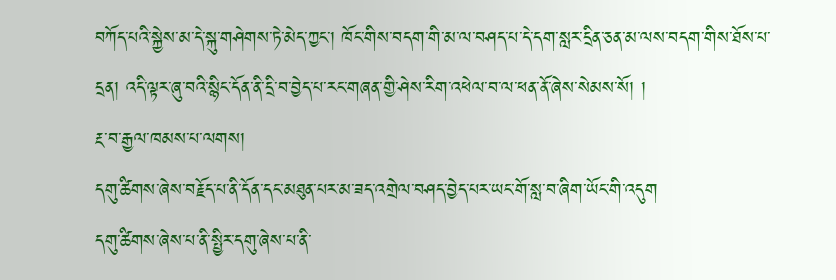བཀོད་པའི་སྐྱེས་མ་དེ་སྐུ་གཤེགས་ཏེ་མེད་ཀྱང་། ཁོང་གིས་བདག་གི་མ་ལ་བཤད་པ་དེ་དག་སླར་དྲིན་ཅན་མ་ལས་བདག་གིས་ཐོས་པ་དྲན། འདི་ལྟར་ཞུ་བའི་སྙིང་དོན་ནི་དྲི་བ་བྱེད་པ་རང་གཞན་གྱི་ཤེས་རིག་འཕེལ་བ་ལ་ཕན་ནོ་ཞེས་སེམས་སོ། །
རྔ་བ་རྒྱལ་ཁམས་པ་ལགས།
དགུ་ཚིགས་ཞེས་བརྗོད་པ་ནི་དོན་དང་མཐུན་པར་མ་ཟད་འགྲེལ་བཤད་བྱེད་པར་ཡང་གོ་སླ་བ་ཞིག་ཡོང་གི་འདུག
དགུ་ཚིགས་ཞེས་པ་ནི་སྤྱིར་དགུ་ཞེས་པ་ནི་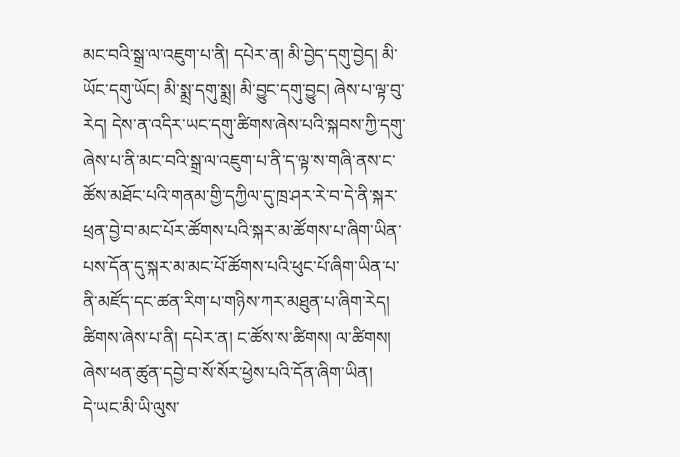མང་བའི་སྒྲ་ལ་འཇུག་པ་ནི། དཔེར་ན། མི་བྱེད་དགུ་བྱེད། མི་ཡོང་དགུ་ཡོང། མི་སྨྲ་དགུ་སྨྲ། མི་བྱུང་དགུ་བྱུང། ཞེས་པ་ལྟ་བུ་རེད། དེས་ན་འདིར་ཡང་དགུ་ཚིགས་ཞེས་པའི་སྐབས་ཀྱི་དགུ་ཞེས་པ་ནི་མང་བའི་སྒྲ་ལ་འཇུག་པ་ནི་ད་ལྟ་ས་གཞི་ནས་ང་ཚོས་མཐོང་པའི་གནམ་གྱི་དཀྱིལ་དུ་ཁྲ་ཤར་རེ་བ་དེ་ནི་སྐར་ཕྲན་བྱེ་བ་མང་པོར་ཚོགས་པའི་སྐར་མ་ཚོགས་པ་ཞིག་ཡིན་པས་དོན་དུ་སྐར་མ་མང་པོ་ཚོགས་པའི་ཕུང་པོ་ཞིག་ཡིན་པ་ནི་མཛོད་དང་ཚན་རིག་པ་གཉིས་ཀར་མཐུན་པ་ཞིག་རེད། ཚིགས་ཞེས་པ་ནི། དཔེར་ན། ང་ཚོས་ས་ཚིགས། ལ་ཚིགས། ཞེས་ཕན་ཚུན་དབྱེ་བ་སོ་སོར་ཕྱེས་པའི་དོན་ཞིག་ཡིན།
དེ་ཡང་མི་ཡི་ལུས་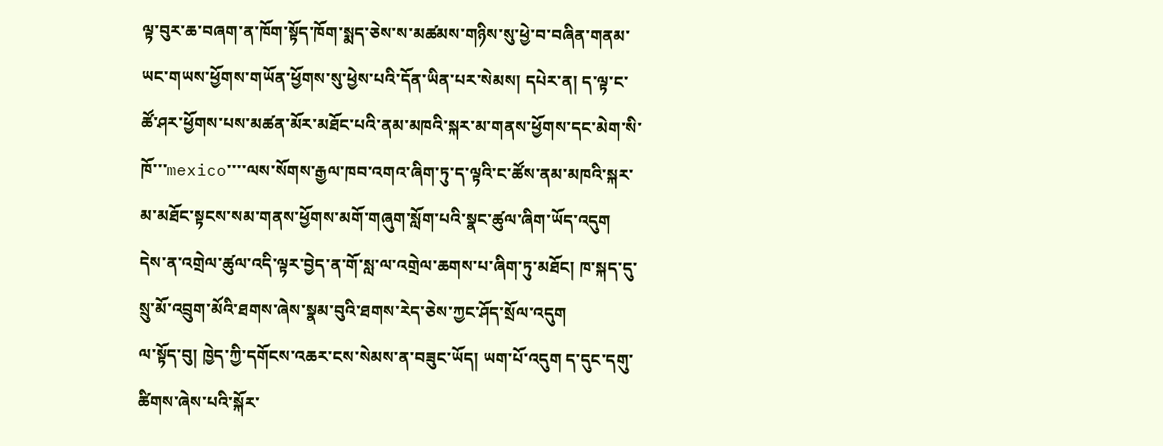ལྟ་བུར་ཆ་བཞག་ན་ཁོག་སྟོད་ཁོག་སྨད་ཅེས་ས་མཚམས་གཉིས་སུ་ཕྱེ་བ་བཞིན་གནམ་ཡང་གཡས་ཕྱོགས་གཡོན་ཕྱོགས་སུ་ཕྱེས་པའི་དོན་ཡིན་པར་སེམས། དཔེར་ན། ད་ལྟ་ང་ཚོ་ཤར་ཕྱོགས་པས་མཚན་མོར་མཐོང་པའི་ནམ་མཁའི་སྐར་མ་གནས་ཕྱོགས་དང་མེག་སི་ཁོ་་་mexico་་་་ལས་སོགས་རྒྱལ་ཁབ་འགའ་ཞིག་ཏུ་ད་ལྟའི་ང་ཚོས་ནམ་མཁའི་སྐར་མ་མཐོང་སྟངས་སམ་གནས་ཕྱོགས་མགོ་གཞུག་སློག་པའི་སྣང་ཚུལ་ཞིག་ཡོད་འདུག
དེས་ན་འགྲེལ་ཚུལ་འདི་ལྟར་བྱེད་ན་གོ་སླ་ལ་འགྲེལ་ཆགས་པ་ཞིག་ཏུ་མཐོང། ཁ་སྐད་དུ་སྲུ་མོ་འབྲུག་མོའི་ཐགས་ཞེས་སྣམ་བུའི་ཐགས་རེད་ཅེས་ཀྱང་ཤོད་སྲོལ་འདུག
ལ་སྟོད་བུ། ཁྱེད་ཀྱི་དགོངས་འཆར་ངས་སེམས་ན་བཟུང་ཡོད། ཡག་པོ་འདུག ད་དུང་དགུ་ཚིགས་ཞེས་པའི་སྐོར་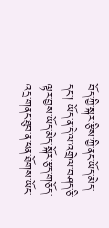བོད་ཀྱི་སྐར་རྩིས་ཀྱི་ནང་ཡོད་མེད་དང་། ཡོད་ན་དེ་ལ་འགྲེལ་བཤད་ཅི་ལྟར་བྱས་ཡོད་མེད་སྐོར་རྩད་གཅོད་འདྲ་གནང་ཐུབ་ན་ཕན་ཐོགས་ཡོང་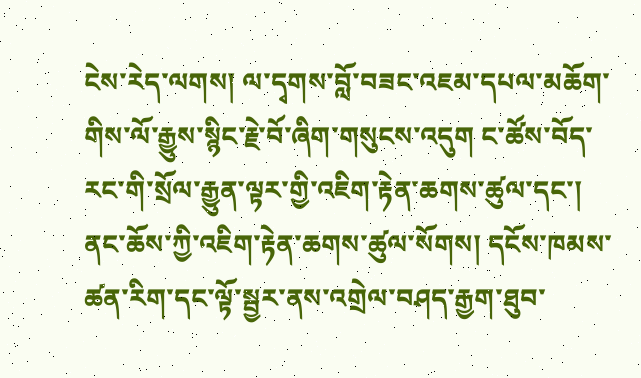ངེས་རེད་ལགས། ལ་དྭགས་བློ་བཟང་འཇམ་དཔལ་མཆོག་གིས་ལོ་རྒྱུས་སྙིང་རྗེ་བོ་ཞིག་གསུངས་འདུག ང་ཚོས་བོད་རང་གི་སྲོལ་རྒྱུན་ལྟར་གྱི་འཇིག་རྟེན་ཆགས་ཚུལ་དང་། ནང་ཆོས་ཀྱི་འཇིག་རྟེན་ཆགས་ཚུལ་སོགས། དངོས་ཁམས་ཚན་རིག་དང་ལྟོ་སྦྱར་ནས་འགྲེལ་བཤད་རྒྱག་ཐུབ་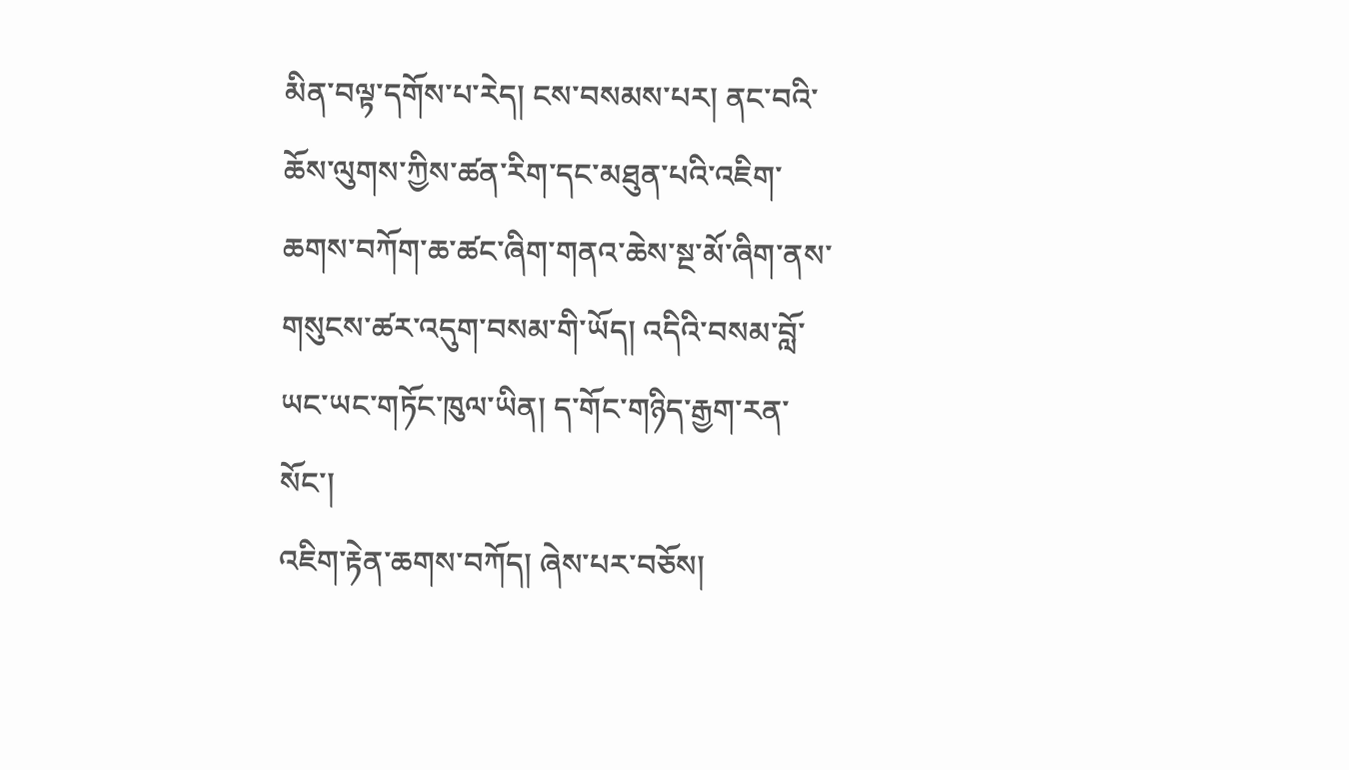མིན་བལྟ་དགོས་པ་རེད། ངས་བསམས་པར། ནང་བའི་ཆོས་ལུགས་ཀྱིས་ཚན་རིག་དང་མཐུན་པའི་འཇིག་ཆགས་བཀོག་ཆ་ཚང་ཞིག་གནའ་ཆེས་སྔ་མོ་ཞིག་ནས་གསུངས་ཚར་འདུག་བསམ་གི་ཡོད། འདིའི་བསམ་བློ་ཡང་ཡང་གཏོང་ཁུལ་ཡིན། ད་གོང་གཉིད་རྒྱག་རན་སོང་།
འཇིག་རྟེན་ཆགས་བཀོད། ཞེས་པར་བཅོས།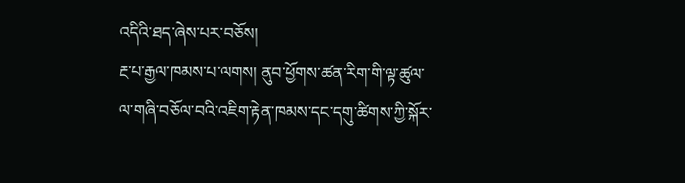འདིའི་ཐད་ཞེས་པར་བཅོས།
རྔ་པ་རྒྱལ་ཁམས་པ་ལགས། ནུབ་ཕྱོགས་ཚན་རིག་གི་ལྟ་ཚུལ་ལ་གཞི་བཅོལ་བའི་འཇིག་རྟེན་ཁམས་དང་དགུ་ཚིགས་ཀྱི་སྐོར་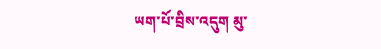ཡག་པོ་བྲིས་འདུག མུ་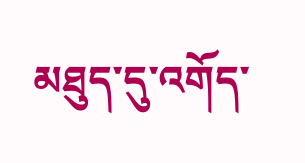མཐུད་དུ་འགོད་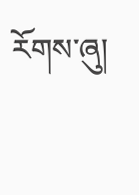རོགས་ཞུ།